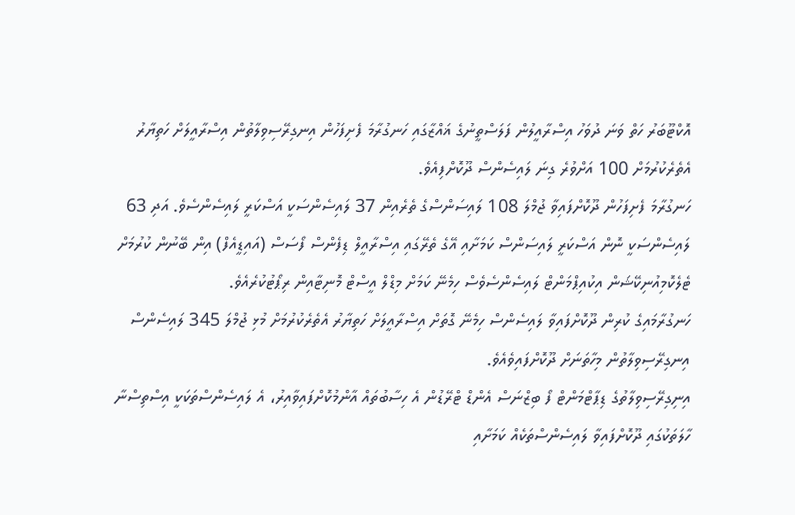އޮކްޓޫބަރު ހަތް ވަނަ ދުވަހު އިސްރާއީލުން ފަލަސްތީނުގެ ޣައްޒާގައި ހަނގުރާމަ ފެށިފަހުން އިނގިރޭސިވިލާތުން އިސްރާއީލަށް ހަތިޔާރު އެތެރެކުރުމަށް 100 އަށްވުރެ ގިނަ ލައިސެންސް ދޫކޮށްފިއެވެ.
ހަނގުރާމަ ފެށިފަހުން ދޫކޮށްފައިވާ ޖުމްލަ 108 ލައިސަންސްގެ ތެރެއިން 37 ލައިސެންސަކީ އަސްކަރީ ލައިސެންސެވެ. އަދި 63 ލައިސެންސަކީ ނޮން އަސްކަރީ ލައިސަންސް ކަމަށާއި އޭގެ ތެރޭގައި އިސްރާއީލް ޑިފެންސް ފޯސަސް (އައިޑީއެފް) އިން ބޭނުން ކުރުމަށް ޓެލެކޮމިއުނިކޭޝަން އިކުއިޕްމަންޓް ލައިސެންސެވެސް ހިމެނޭ ކަމަށް މިޑްލް އީސްޓް މޮނިޓާއިން ރިޕޯޓުކުރެއެވެ.
ހަނގުރާމައިގެ ކުރިން ދޫކޮށްފައިވާ ލައިސެންސް ހިމެނޭ ގޮތަށް އިސްރާއީލަށް ހަތިޔާރު އެތެރެކުރުމަށް މުޅި ޖުމްލަ 345 ލައިސެންސް އިނގިރޭސިވިލާތުން މިހާތަނަށް ދޫކޮށްފައިވެއެވެ.
އިނިގިރޭސިވިލާތުގެ ޑިޕާޓްމަންޓް ފޯ ބިޒްނަސް އެންޑް ޓްރޭޑުން އެ ހިސާބުތައް އާންމުކޮށްފައިވާއިރު، އެ ލައިސެންސްތަކަކީ އިސްތިސްނާ ހާލަތަކުގައި ދޫކޮށްފައިވާ ލައިސެންސްތަކެއް ކަމަށާއި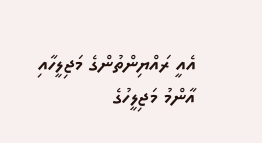އެއީ ރައްޔިންތުންގެ މަޖިލީހާއި އާންމު މަޖިލީހުގެ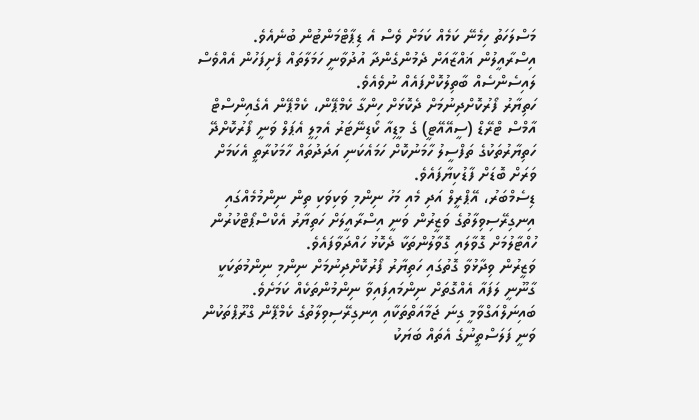މަސްލަހަތު ހިމެނޭ ކަމެއް ކަމަށް ވެސް އެ ޑިޕާޓްމަންޓުން ބުނެއެވެ.
އިސްރާއީލުން ޣައްޒާއަށް ދެމުންގެންދާ އުދުވާނީ ހަމަލާތައް ފެށިފަހުން އެއްވެސް ލައިސެންސެއް ބާތިލުކޮށްފައެއް ނުވެއެވެ.
ހަތިޔާރު ފޯރުކޮށްދިނުމަށް ދެކޮޅަށް ހިންގާ ކެމްޕޭން، ކެމްޕޭން އެގެއިންސްޓް އާމްސް ޓްރޭޑް (ސީއޭއޭޓީ) ގެ މީޑިއާ ކޯޑިނޭޓަރު އެމިލީ އެޕަލް ވަނީ ފޯރުކޮށްދޭ ހަތިޔާރުތަކުގެ ތަފްސީލު ހާމަނުކޮށް ހަމައެކަނި އަދަދުތައް ހާމަކުރާތީ އެކަމަށް ވަރަށް ބޮޑަށް ފާޑުކިޔާފައެވެ.
ޑިސެމްބަރު، އޭޕްރީލް އަދި މެއި މަހު ނިންމި ވަކިވަކި ތިން ނިންމުމެއްގައި އިނގިރޭސިވިލާތުގެ ވަޒީރުން ވަނީ އިސްރާއީލަށް ހަތިޔާރު އެކްސްޕޯޓްކުރުން ހުއްޓާލުމަށް ގޮވާލައި ގޮވާލުންތަކާ ދެކޮޅު ހައްދަވާފައެވެ.
ވަޒީރުން ވިދާޅުވާ ގޮތުގައި ހަތިޔާރު ފޯރުކޮށްދިނުމަށް ނިންމި ނިންމުތަކަކީ ގާނޫނީ ލަފައާ އެއްގޮތަށް ނިންމައިފައިވާ ނިންމުންތަކެއް ކަމަށެވެ.
ބައިނަލްއަގްވާމީ ގިނަ ޖަމާއަތްތަކާއި އިނގިރޭސިވިލާތުގެ ކެމްޕޭން ގްރޫޕްތަކުން ވަނީ ފަލަސްތީނުގެ އެތައް ބަޔަކު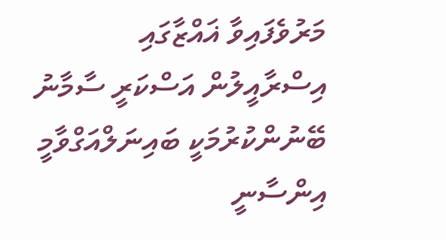މަރުވެފައިވާ ޣައްޒާގައި އިސްރާއީލުން އަސްކަރީ ސާމާނު ބޭނުންކުރުމަކީ ބައިނަލްއަގްވާމީ އިންސާނީ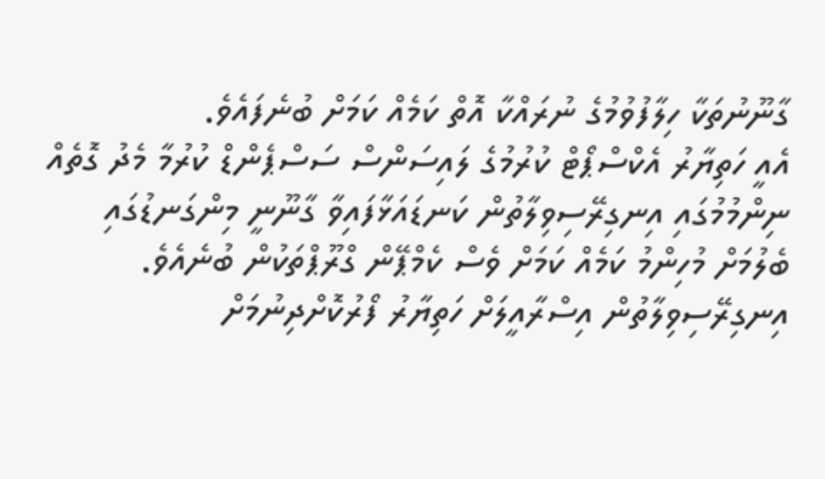ގާނޫނުތަކާ ހިލާފުވުމުގެ ނުރައްކާ އޮތް ކަމެއް ކަމަށް ބުނެފައެވެ.
އެއީ ހަތިޔާރު އެކްސްޕޯޓް ކުރުމުގެ ލައިސަންސް ސަސްޕެންޑް ކުރުމާ މެދު ގޮތެއް ނިންމުމުގައި އިނގިރޭސިވިލާތުން ކަނޑައަޅާފައިވާ ގާނޫނީ މިންގަނޑުގައި ބެލުމަށް މުހިންމު ކަމެއް ކަމަށް ވެސް ކެމްޕޭން ގްރޫޕްތަކުން ބުނެއެވެ.
އިނގިރޭސިވިލާތުން އިސްރާއީލަށް ހަތިޔާރު ފޯރުކޮށްދިނުމަށް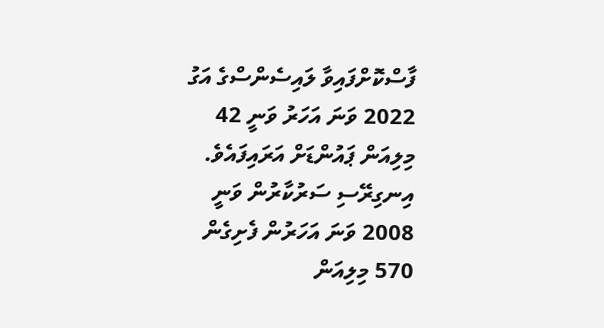ފާސްކޮށްފައިވާ ލައިސެންސްގެ އަގު 2022 ވަނަ އަހަރު ވަނީ 42 މިލިއަން ޕައުންޑަށް އަރައިފައެވެ.
އިނގިރޭސި ސަރުކާރުން ވަނީ 2008 ވަނަ އަހަރުން ފެށިގެން 570 މިލިއަން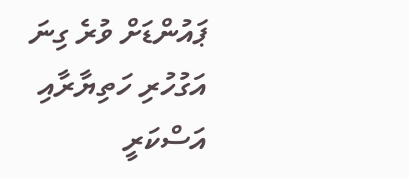ޕައުންޑަށް ވުރެ ގިނަ އަގުހުރި ހަތިޔާރާއި އަސްކަރީ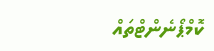ކޮމްޕޯނެންޓްތައް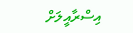އިސްރާއީލަށް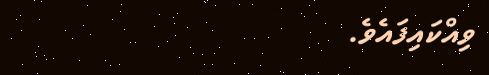ވިއްކައިފައެވެ.